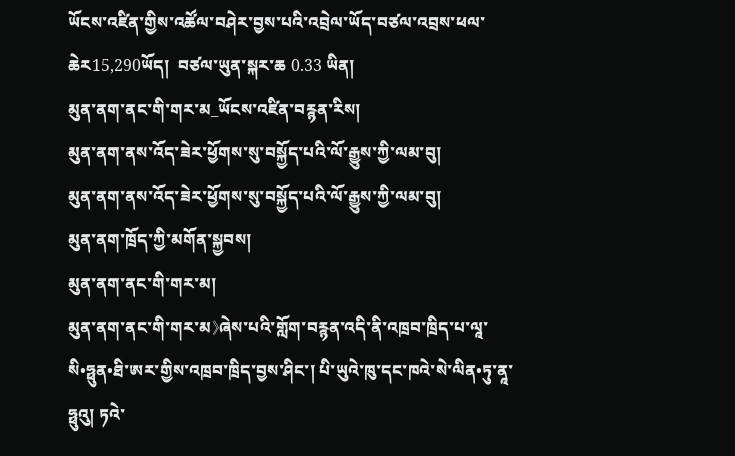ཡོངས་འཛིན་གྱིས་འཚོལ་བཤེར་བྱས་པའི་འབྲེལ་ཡོད་བཙལ་འབྲས་ཕལ་ཆེར15,290ཡོད།  བཙལ་ཡུན་སྐར་ཆ 0.33 ཡིན།
མུན་ནག་ནང་གི་གར་མ_ཡོངས་འཛིན་བརྙན་རིས།
མུན་ནག་ནས་འོད་ཟེར་ཕྱོགས་སུ་བསྐྱོད་པའི་ལོ་རྒྱུས་ཀྱི་ལམ་བུ།
མུན་ནག་ནས་འོད་ཟེར་ཕྱོགས་སུ་བསྐྱོད་པའི་ལོ་རྒྱུས་ཀྱི་ལམ་བུ།
མུན་ནག་ཁྲོད་ཀྱི་མགོན་སྐྱབས།
མུན་ནག་ནང་གི་གར་མ།
མུན་ནག་ནང་གི་གར་མ》ཞེས་པའི་གློག་བརྙན་འདི་ནི་འཁྲབ་ཁྲིད་པ་ལཱ་སི•ཧྥུན•ཐི་ཨར་གྱིས་འཁྲབ་ཁྲིད་བྱས་ཤིང་། པི་ཡུའེ་ཁུ་དང་ཁའེ་སེ་ལིན•ཏུ་ནཱ་ཧྥུའུ། ཏའེ་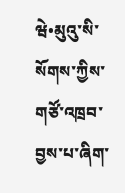ཝེ•མུའུ་སི་སོགས་ཀྱིས་གཙོ་འཁྲབ་བྱས་པ་ཞིག་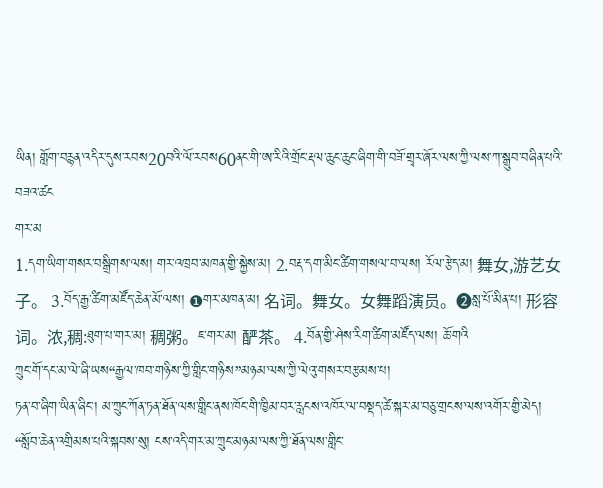ཡིན། གློག་བརྙན་འདིར་དུས་རབས20བའི་ལོ་རབས60ནང་གི་ཨ་རིའི་གྲོང་རྡལ་ཆུང་ཆུང་ཞིག་གི་བཟོ་གྲྭར་ཞོར་ལས་ཀྱི་ལས་ཀ་སྒྲུབ་བཞིན་པའི་བཟའ་ཚང
གར་མ
1.དག་ཡིག་གསར་བསྒྲིགས་ལས། གར་འཁྲབ་མཁན་གྱི་སྐྱེས་མ། 2.བརྡ་དག་མིང་ཚིག་གསལ་བ་ལས། རོལ་རྩེད་མ། 舞女,游艺女子。 3.བོད་རྒྱ་ཚིག་མཛོད་ཆེན་མོ་ལས། ❶གར་མཁན་མ། 名词。舞女。女舞蹈演员。❷སླ་པོ་མིན་པ། 形容词。浓,稠:ཐུག་པ་གར་མ། 稠粥。ཇ་གར་མ། 酽茶。 4.བོན་གྱི་ཤེས་རིག་ཚིག་མཛོད་ལས། ཆོ་གའི
ཀྲུང་གོ་དང་མ་ལེ་ཞི་ཡས“རྒྱལ་ཁབ་གཉིས་ཀྱི་གླིང་གཉིས”མཉམ་ལས་ཀྱི་ལེའུ་གསར་བརྩམས་པ།
ཏན་བ་ཞིག་ཡིན་ཞིང་། མ་ཀྲུང་ཀོན་ཏན་ཐོན་ལས་གླིང་ནས་ཁོང་གི་ཁྱིམ་བར་རླངས་འཁོར་ལ་བསྡད་ཚེ་སྐར་མ་བཅུ་གྲངས་ལས་འགོར་གྱི་མེད། “སློབ་ཆེན་འགྲིམས་པའི་སྐབས་སུ། ངས་འདི་གར་མ་ཀྲུང་མཉམ་ལས་ཀྱི་ཐོན་ལས་གླིང་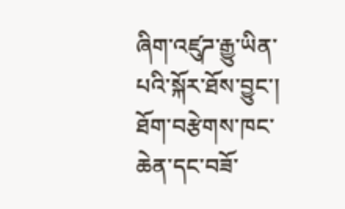ཞིག་འཛུཌ་རྒྱུ་ཡིན་པའི་སྐོར་ཐོས་བྱུང་། ཐོག་བརྩེགས་ཁང་ཆེན་དང་བཟོ་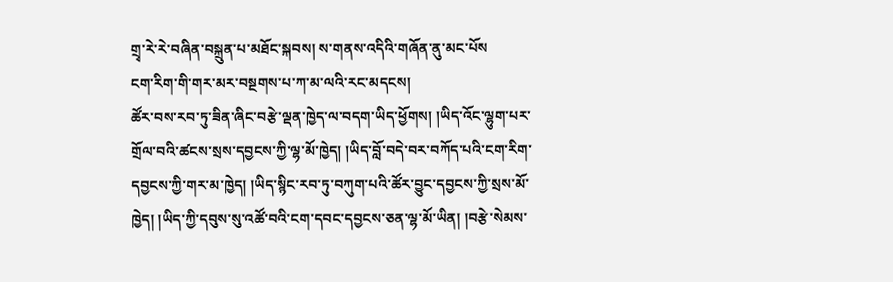གྲྭ་རེ་རེ་བཞིན་བསྐྲུན་པ་མཐོང་སྐབས། ས་གནས་འདིའི་གཞོན་ནུ་མང་པོས
ངག་རིག་གི་གར་མར་བསྔགས་པ་ཀ་མ་ལའི་རང་མདངས།
ཚོར་བས་རབ་ཏུ་ཟིན་ཞིང་བརྩེ་ལྡན་ཁྱེད་ལ་བདག་ཡིད་ཕྱོགས། །ཡིད་འོང་ལྷུག་པར་གྲོལ་བའི་ཚངས་སྲས་དབྱངས་ཀྱི་ལྷ་མོ་ཁྱེད། །ཡིད་བློ་བདེ་བར་བཀོད་པའི་ངག་རིག་དབྱངས་ཀྱི་གར་མ་ཁྱེད། །ཡིད་སྙིང་རབ་ཏུ་བཀུག་པའི་ཚོར་བྱུང་དབྱངས་ཀྱི་སྲས་མོ་ཁྱེད། །ཡིད་ཀྱི་དབུས་སུ་འཚོ་བའི་ངག་དབང་དབྱངས་ཅན་ལྷ་མོ་ཡིན། །བརྩེ་སེམས་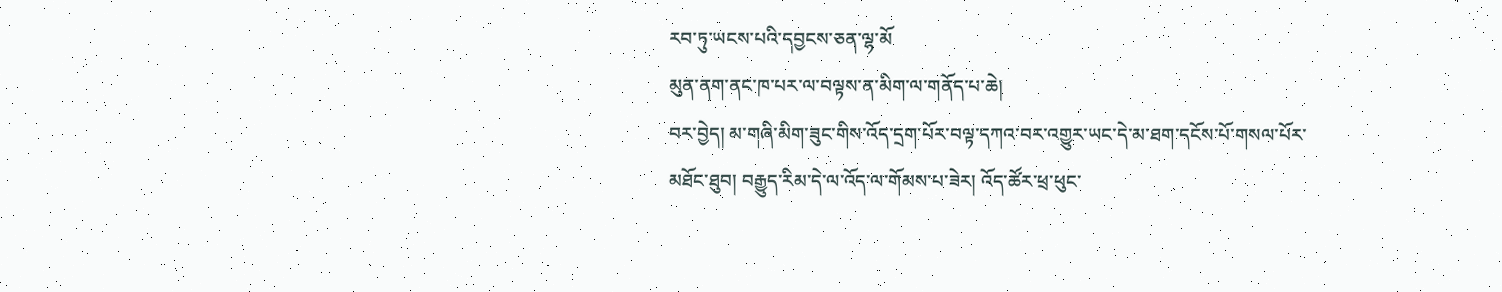རབ་ཏུ་ཡངས་པའི་དབྱངས་ཅན་ལྷ་མོ
མུན་ནག་ནང་ཁ་པར་ལ་བལྟས་ན་མིག་ལ་གནོད་པ་ཆེ།
བར་བྱེད། མ་གཞི་མིག་ཟུང་གིས་འོད་དྲག་པོར་བལྟ་དཀའ་བར་འགྱུར་ཡང་དེ་མ་ཐག་དངོས་པོ་གསལ་པོར་མཐོང་ཐུབ། བརྒྱུད་རིམ་དེ་ལ་འོད་ལ་གོམས་པ་ཟེར། འོད་ཚོར་ཕྲ་ཕུང་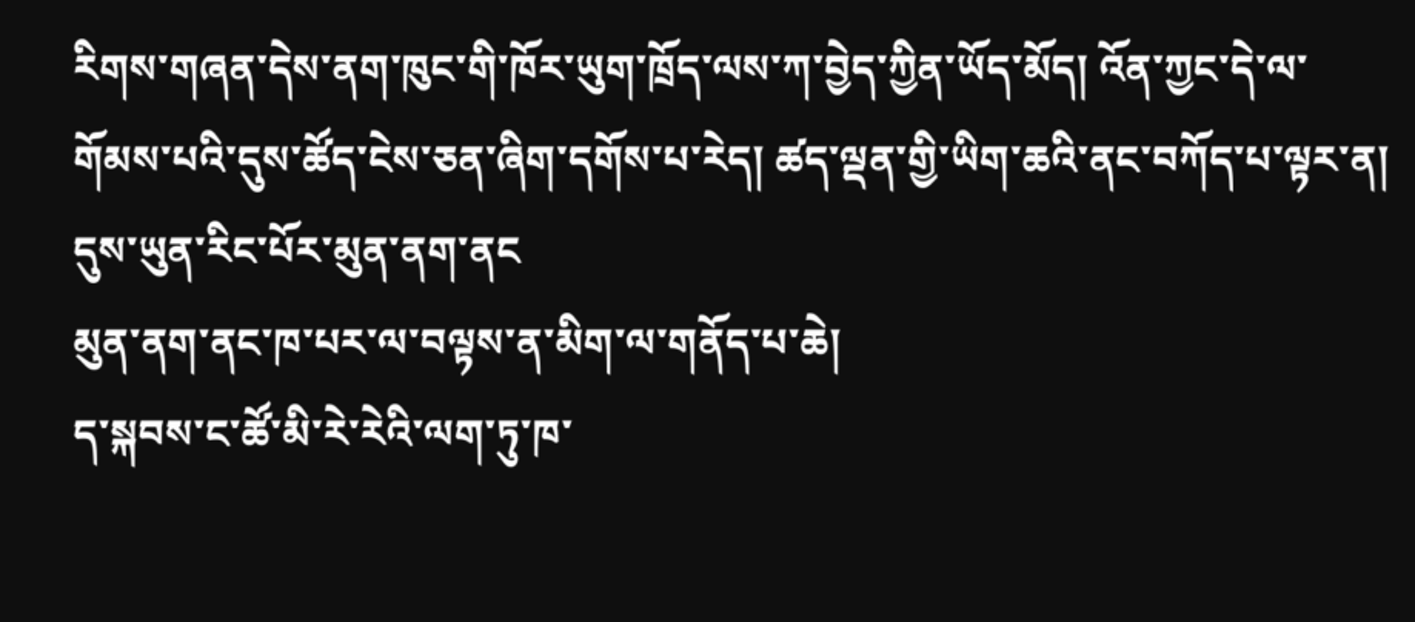རིགས་གཞན་དེས་ནག་ཁུང་གི་ཁོར་ཡུག་ཁྲོད་ལས་ཀ་བྱེད་ཀྱིན་ཡོད་མོད། འོན་ཀྱང་དེ་ལ་གོམས་པའི་དུས་ཚོད་ངེས་ཅན་ཞིག་དགོས་པ་རེད། ཚད་ལྡན་གྱི་ཡིག་ཆའི་ནང་བཀོད་པ་ལྟར་ན། དུས་ཡུན་རིང་པོར་མུན་ནག་ནང
མུན་ནག་ནང་ཁ་པར་ལ་བལྟས་ན་མིག་ལ་གནོད་པ་ཆེ།
ད་སྐབས་ང་ཚོ་མི་རེ་རེའི་ལག་ཏུ་ཁ་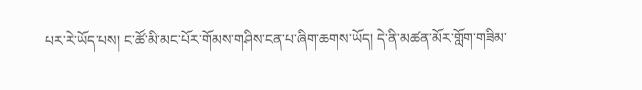པར་རེ་ཡོད་པས། ང་ཚོ་མི་མང་པོར་གོམས་གཤིས་ངན་པ་ཞིག་ཆགས་ཡོད། དེ་ནི་མཚན་མོར་གློག་གཟིམ་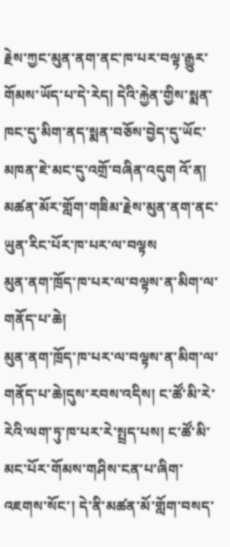རྗེས་ཀྱང་མུན་ནག་ནང་ཁ་པར་བལྟ་རྒྱུར་གོམས་ཡོད་པ་དེ་རེད། དེའི་རྐྱེན་གྱིས་སྨན་ཁང་དུ་མིག་ནད་སྨན་བཅོས་བྱེད་དུ་ཡོང་མཁན་ཇེ་མང་དུ་འགྲོ་བཞིན་འདུག འོ་ན། མཚན་མོར་གློག་གཟིམ་རྗེས་མུན་ནག་ནང་ཡུན་རིང་པོར་ཁ་པར་ལ་བལྟས
མུན་ནག་ཁྲོད་ཁ་པར་ལ་བལྟས་ན་མིག་ལ་གནོད་པ་ཆེ།
མུན་ནག་ཁྲོད་ཁ་པར་ལ་བལྟས་ན་མིག་ལ་གནོད་པ་ཆེ།དུས་རབས་འདིས། ང་ཚོ་མི་རེ་རེའི་ལག་ཏུ་ཁ་པར་རེ་སྤྲད་པས། ང་ཚོ་མི་མང་པོར་གོམས་གཤིས་ངན་པ་ཞིག་འཇགས་སོང་། དེ་ནི་མཚན་མོ་གློག་བསད་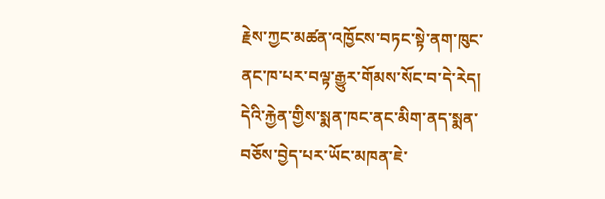རྗེས་ཀྱང་མཚན་འཁྱོངས་བཏང་སྟེ་ནག་ཁུང་ནང་ཁ་པར་བལྟ་རྒྱུར་གོམས་སོང་བ་དེ་རེད། དེའི་རྐྱེན་གྱིས་སྨན་ཁང་ནང་མིག་ནད་སྨན་བཅོས་བྱེད་པར་ཡོང་མཁན་ཇེ་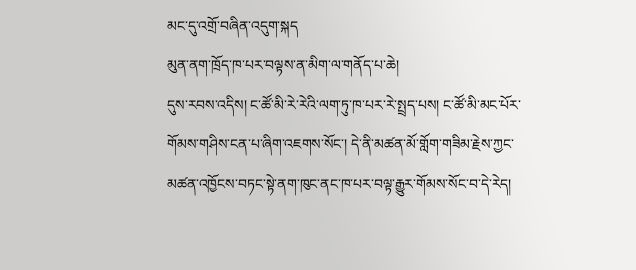མང་དུ་འགྲོ་བཞིན་འདུག་སྐད
མུན་ནག་ཁྲོད་ཁ་པར་བལྟས་ན་མིག་ལ་གནོད་པ་ཆེ།
དུས་རབས་འདིས། ང་ཚོ་མི་རེ་རེའི་ལག་ཏུ་ཁ་པར་རེ་སྤྲད་པས། ང་ཚོ་མི་མང་པོར་གོམས་གཤིས་ངན་པ་ཞིག་འཇགས་སོང་། དེ་ནི་མཚན་མོ་གློག་གཟིམ་རྗེས་ཀྱང་མཚན་འཁྱོངས་བཏང་སྟེ་ནག་ཁུང་ནང་ཁ་པར་བལྟ་རྒྱུར་གོམས་སོང་བ་དེ་རེད།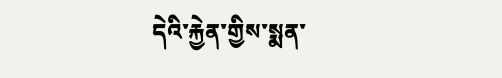དེའི་རྐྱེན་གྱིས་སྨན་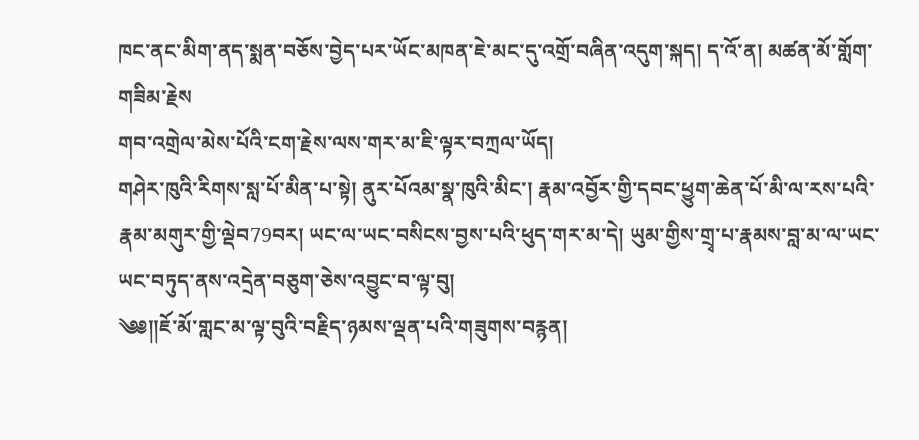ཁང་ནང་མིག་ནད་སྨན་བཅོས་བྱེད་པར་ཡོང་མཁན་ཇེ་མང་དུ་འགྲོ་བཞིན་འདུག་སྐད། ད་འོ་ན། མཚན་མོ་གློག་གཟིམ་རྗེས
གབ་འགྲེལ་མེས་པོའི་ངག་རྗེས་ལས་གར་མ་ཇི་ལྟར་བཀྲལ་ཡོད།
གཤེར་ཁུའི་རིགས་སླ་པོ་མིན་པ་སྟེ། ནུར་པོའམ་སྣ་ཁུའི་མིང་། རྣམ་འབྱོར་གྱི་དབང་ཕྱུག་ཆེན་པོ་མི་ལ་རས་པའི་རྣམ་མགུར་གྱི་ལྡེབ79བར། ཡང་ལ་ཡང་བསིངས་བྱས་པའི་ཕུད་གར་མ་དེ། ཡུམ་གྱིས་གྲྭ་པ་རྣམས་བླ་མ་ལ་ཡང་ཡང་བཏུད་ནས་འདྲེན་བཅུག་ཅེས་འབྱུང་བ་ལྟ་བུ།
༄༅།།ཇོ་མོ་གླང་མ་ལྟ་བུའི་བརྗིད་ཉམས་ལྡན་པའི་གཟུགས་བརྙན།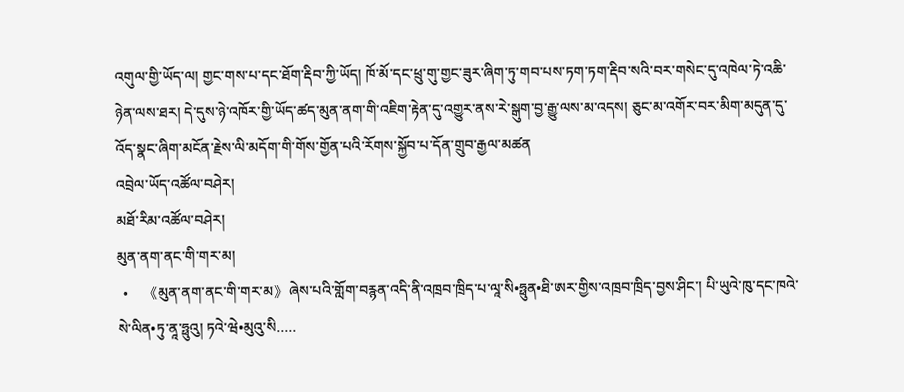འགུལ་གྱི་ཡོད་ལ། གྱང་གས་པ་དང་ཐོག་རྡིབ་ཀྱི་ཡོད། ཁོ་མོ་དང་ཕྲུ་གུ་གྱང་ཟུར་ཞིག་ཏུ་གབ་པས་ཏག་ཏག་རྡིབ་སའི་བར་གསེང་དུ་འཁེལ་ཏེ་འཆི་ཉེན་ལས་ཐར། དེ་དུས་ཉེ་འཁོར་གྱི་ཡོད་ཚད་མུན་ནག་གི་འཇིག་རྟེན་དུ་འགྱུར་ནས་རེ་སྒུག་བྱ་རྒྱུ་ལས་མ་འདས། ཅུང་མ་འགོར་བར་མིག་མདུན་དུ་འོད་སྣང་ཞིག་མངོན་རྗེས་ལི་མདོག་གི་གོས་གྱོན་པའི་རོགས་སྐྱོབ་པ་དོན་གྲུབ་རྒྱལ་མཚན
འབྲེལ་ཡོད་འཚོལ་བཤེར།
མཐོ་རིམ་འཚོལ་བཤེར།
མུན་ནག་ནང་གི་གར་མ།
  •     《མུན་ནག་ནང་གི་གར་མ》ཞེས་པའི་གློག་བརྙན་འདི་ནི་འཁྲབ་ཁྲིད་པ་ལཱ་སི•ཧྥུན•ཐི་ཨར་གྱིས་འཁྲབ་ཁྲིད་བྱས་ཤིང་། པི་ཡུའེ་ཁུ་དང་ཁའེ་སེ་ལིན•ཏུ་ནཱ་ཧྥུའུ། ཏའེ་ཝེ•མུའུ་སི.....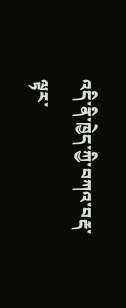འདི་ནི་ཁྱེད་ཀྱི་བཀའ་བརྡ་ལྟར་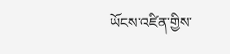ཡོངས་འཛིན་གྱིས་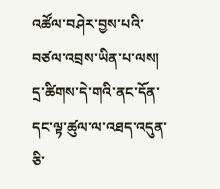འཚོལ་བཤེར་བྱས་པའི་བཙལ་འབྲས་ཡིན་པ་ལས། དྲ་ཚིགས་དེ་གའི་ནང་དོན་དང་ལྟ་ཚུལ་ལ་འཐད་འདུན་ཅི་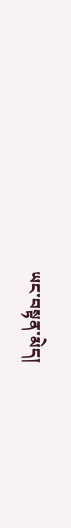ཡང་བསྟན་མེད།